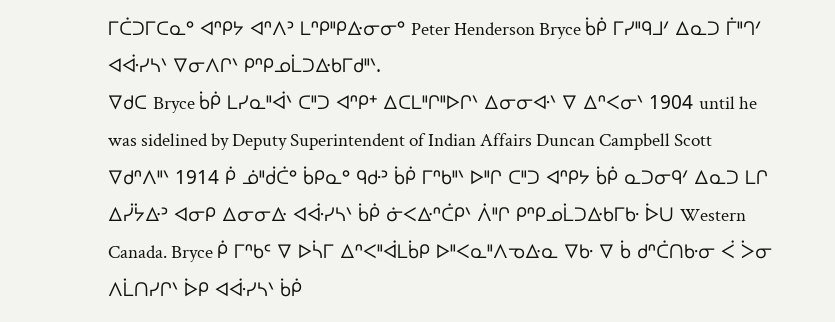ᒥᑖᑐᒥᑕᓇᐤ ᐊᐢᑭᔭ ᐊᐢᐱᐣ ᒪᐢᑭᐦᑭᐏᓂᓂᐤ Peter Henderson Bryce ᑳᑮ ᒥᓯᐦᑫᒧᐟ ᐃᓇᑐ ᒦᐦᒉᐟ ᐊᐚᓯᓴᐠ ᐁᓂᐱᒋᐠ ᑭᐢᑭᓄᒫᑐᐏᑲᒥᑯᐦᐠ.
ᐁᑯᑕ Bryce ᑳᑮ ᒪᓯᓇᐦᐋᐠ ᑕᐦᑐ ᐊᐢᑭᐩ ᐃᑕᒪᐦᒋᐦᐅᒋᐠ ᐃᓂᓂᐘᐠ ᐁ ᐃᐢᐸᓂᐠ 1904 until he was sidelined by Deputy Superintendent of Indian Affairs Duncan Campbell Scott ᐁᑯᐢᐱᐦᐠ 1914 ᑮ ᓅᐦᑰᑖᐤ ᑳᑭᓇᐤ ᑫᑻᐣ ᑳᑮ ᒥᐢᑲᐦᐠ ᐅᐦᒋ ᑕᐦᑐ ᐊᐢᑭᔭ ᑳᑮ ᓇᑐᓂᑫᐟ ᐃᓇᑐ ᒪᒋ ᐃᓰᔮᐏᐣ ᐊᓂᑭ ᐃᓂᓂᐏ ᐊᐚᓯᓴᐠ ᑳᑮ ᓃᐸᐏᐢᑖᑭᐠ ᐲᐦᒋ ᑭᐢᑭᓄᒫᑐᐏᑲᒥᑿ ᐆᑌ Western Canada. Bryce ᑮ ᒥᐢᑲᒼ ᐁ ᐅᓵᒥ ᐃᐢᐸᐦᐋᒪᑳᑭ ᐅᐦᐸᓇᐦᐱᓀᐏᓇ ᐁᑿ ᐁ ᑳ ᑯᐢᑖᑎᑿᓂ ᐹ ᐴᓂ ᐱᒫᑎᓯᒋᐠ ᐆᑭ ᐊᐚᓯᓴᐠ ᑳᑮ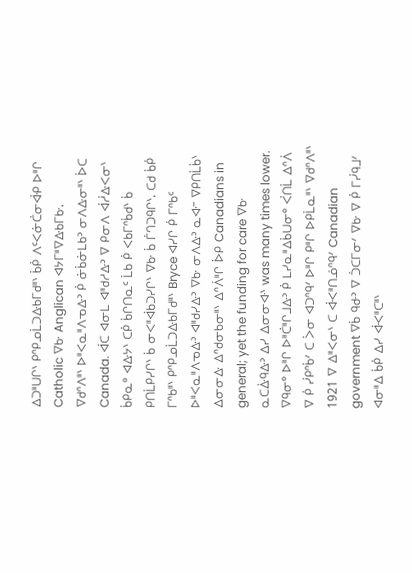ᐃᑐᐦᑌᒋᐠ ᑭᐢᑭᓄᒫᑐᐏᑲᒥᑯᐦᐠ ᑳᑮ ᐱᒼᐸᓃᑖᓂᐚᑭ ᐅᐦᒋ Catholic ᐁᑿ Anglican ᐊᔭᒥᐦᐁᐏᑲᒥᑿ.
ᐁᑯᐢᐱᐦᐠ ᐅᐦᐸᓇᐦᐱᓀᐏᐣ ᑮ ᓃᑳᓃᒪᑲᐣ ᓂᐱᐏᓂᐦᐠ ᐆᑕ Canada. ᐋᑕ ᐊᓂᒪ ᐊᐦᑯᓱᐏᐣ ᐁ ᑭᓂᐱ ᐋᓲᐏᐸᓂᐠ ᑳᑭᓇᐤ ᐊᐏᔭᐠ ᑕᑮ ᑳᒋᑎᓇᒼ ᒫᑲ ᑮ ᐸᑲᒥᐢᑳᑯᐠ ᑳ ᑭᑎᒫᑭᓯᒋᐠ ᑳ ᓂᐸᐦᐋᑲᑐᓯᒋᐠ ᐁᑿ ᑳ ᒦᒉᑐᑫᒋᐠ. ᑕᑯ ᑳᑮ ᒥᐢᑲᐦᐠ ᑭᐢᑭᓄᒫᑐᐏᑲᒥᑯᐦᐠ Bryce ᐊᓯᒋ ᑮ ᒥᐢᑲᒼ ᐅᐦᐸᓇᐦᐱᓀᐏᐣ ᐊᐦᑯᓯᐏᐣ ᐁᑿ ᓂᐱᐏᐣ ᓇᐘᐨ ᐁᑭᑎᒫᑳᐠ ᐃᓂᓂᐏ ᐃᐢᑯᓂᑲᓂᐦᐠ ᐃᐢᐲᐦᒋ ᐆᑭ Canadians in general; yet the funding for care ᐁᑿ ᓇᑕᐑᑫᐏᐣ ᐃᓯ ᐃᓂᓂᐘᐠ was many times lower. ᐁᑫᓂᐤ ᐅᐦᒋ ᐅᐦᑖᐦᒋᒧᐏᐣ ᑮ ᒪᓯᓇᐦᐃᑳᑌᓂᐤ ᐹᑎᒫ ᐃᐢᐲ ᐁ ᑮ ᓰᑭᐢᑳᐟ ᑕ ᐴᓂ ᐊᑐᐢᑫᐟ ᐅᐦᒋ ᑭᐦᒋ ᐅᑭᒫᓇᐦᐠ ᐁᑯᐢᐱᐦᐠ 1921 ᐁ ᐃᐦᐸᓂᐠ ᑕ ᐚᐸᐦᑎᓅᐢᑫᐟ Canadian government ᐁᑳ ᑫᑻᐣ ᐁ ᑑᑕᒥᓂᐟ ᐁᑿ ᐁ ᑮ ᒥᓰᑫᒧᐟ ᐊᓂᐦᐃ ᑳᑮ ᐃᓯ ᐚᐸᐦᑕᐦᐠ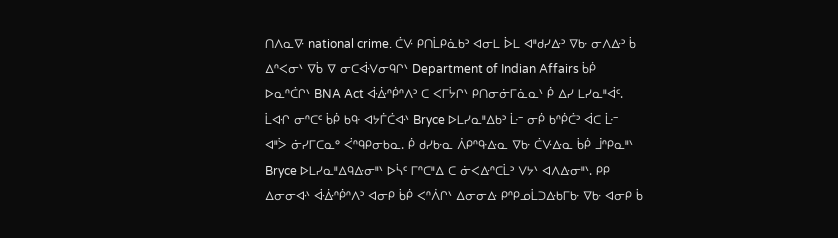ᑎᐱᓇᐍ national crime. ᑖᐻ ᑭᑎᒫᑭᓈᑲᐣ ᐊᓂᒪ ᐆᒪ ᐊᐦᑯᓯᐏᐣ ᐁᑿ ᓂᐱᐏᐣ ᑳ ᐃᐢᐸᓂᐠ ᐁᑳ ᐁ ᓂᑕᐚᐯᓂᑫᒋᐠ Department of Indian Affairs ᑳᑮ ᐅᓇᐢᑖᒋᐠ BNA Act ᐚᐑᐢᑮᐢᐱᐣ ᑕ ᐸᒥᔮᒋᐠ ᑭᑎᓂᓃᒥᓈᓇᐠ ᑮ ᐃᓯ ᒪᓯᓇᐦᐋᒼ.
ᒫᐘᒋ ᓂᐢᑕᒼ ᑳᑮ ᑲᑵ ᐊᔭᒦᑖᐘᐠ Bryce ᐅᒪᓯᓇᐦᐃᑲᐣ ᒹᐨ ᓂᑮ ᑲᐢᑮᑖᐣ ᐋᑕ ᒹᐨ ᐊᐦᐴ ᓃᓯᒥᑕᓇᐤ ᐹᐢᑫᑭᓂᑲᓇ. ᑮ ᑯᓯᑿᓇ ᐲᑭᐢᑵᐏᓇ ᐁᑿ ᑖᐻᐏᓇ ᑳᑮ ᒨᐢᑭᓇᐦᐠ Bryce ᐅᒪᓯᓇᐦᐃᑫᐏᓂᐦᐠ ᐅᓵᒼ ᒥᐢᑕᐦᐃ ᑕ ᓃᐸᐏᐢᑕᒫᐣ ᐯᔭᐠ ᐊᐱᐏᓂᐦᐠ. ᑭᑭ ᐃᓂᓂᐘᐠ ᐚᐑᐢᑮᐢᐱᐣ ᐊᓂᑭ ᑳᑮ ᐸᐢᐲᒋᐠ ᐃᓂᓂᐏ ᑭᐢᑭᓄᒫᑐᐏᑲᒥᑿ ᐁᑿ ᐊᓂᑭ ᑳ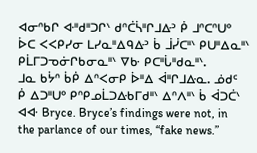ᐊᓂᐢᑲᒋ ᐘᐦᑯᐦᑐᒋᐠ ᑯᐢᑖᓵᐦᒋᒧᐏᐣ ᑮ ᒧᐢᑕᐢᑌᐤ ᐆᑕ ᐸᐸᑭᓯᓂ ᒪᓯᓇᐦᐃᑫᐏᐣ ᑳ ᒨᓰᑕᐦᐠ ᑭᑌᐦᐃᓇᐦᐠ ᑭᒫᒥᑐᓀᓃᒋᑲᓂᓇᐦᐠ ᐁᑿ ᑭᑕᐦᒑᐦᑯᓇᐦᐠ.
ᒧᓇ ᑲᔮᐢ ᑳᑮ ᐃᐢᐸᓂᑭ ᐆᐦᐃ ᐋᐦᒋᒧᐏᓇ. ᓅᑯᒼ ᑮ ᐃᑐᐦᑌᐤ ᑭᐢᑭᓄᒫᑐᐏᑲᒥᑯᐦᐠ ᐃᐢᐱᐦᐠ ᑳ ᐋᑐᑖᐠ ᐊᐘ Bryce. Bryce’s findings were not, in the parlance of our times, “fake news.”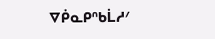ᐁᑮᓇᑭᐢᑲᒫᓱᐟ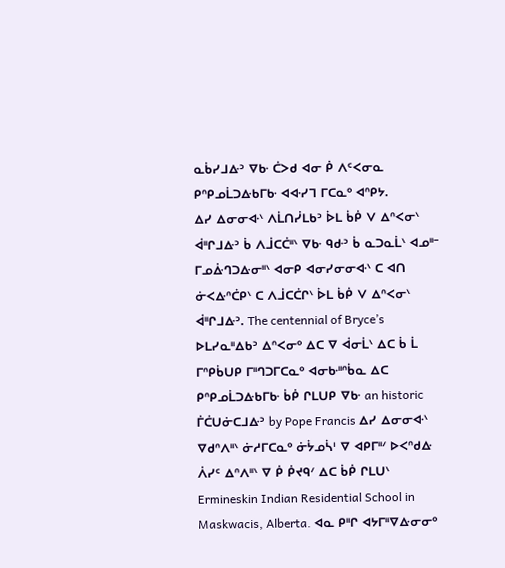ᓇᑳᓯᒧᐏᐣ ᐁᑿ ᑖᐳᑯ ᐊᓂ ᑮ ᐱᒼᐸᓂᓇ ᑭᐢᑭᓄᒫᑐᐏᑲᒥᑿ ᐊᐘᓯᒣ ᒥᑕᓇᐤ ᐊᐢᑭᔭ.
ᐃᓯ ᐃᓂᓂᐘᐠ ᐱᒫᑎᓰᒪᑲᐣ ᐆᒪ ᑳᑮ ᐯ ᐃᐢᐸᓂᐠ ᐋᐦᒋᒧᐏᐣ ᑳ ᐱᒨᑕᑖᐦᐠ ᐁᑿ ᑫᑻᐣ ᑳ ᓇᑐᓇᒫᐠ ᐊᓄᐦᐨ ᒥᓄᐑᒉᑐᐏᓂᐦᐠ ᐊᓂᑭ ᐊᓂᓯᓂᓂᐘᐠ ᑕ ᐊᑎ ᓃᐸᐏᐢᑖᑭᐠ ᑕ ᐱᒨᑕᑖᒋᐠ ᐆᒪ ᑳᑮ ᐯ ᐃᐢᐸᓂᐠ ᐋᐦᒋᒧᐏᐣ. The centennial of Bryce’s ᐅᒪᓯᓇᐦᐃᑲᐣ ᐃᐢᐸᓂᐤ ᐃᑕ ᐁ ᐋᓂᒫᐠ ᐃᑕ ᑳ ᒫ ᒥᐢᑭᑳᑌᑭ ᒥᐦᒉᑐᒥᑕᓇᐤ ᐊᓂᑿᐦᐢᑳᓇ ᐃᑕ ᑭᐢᑭᓄᒫᑐᐏᑲᒥᑿ ᑳᑮ ᒋᒪᑌᑭ ᐁᑿ an historic ᒦᑖᑌᓃᑕᒧᐏᐣ by Pope Francis ᐃᓯ ᐃᓂᓂᐘᐠ ᐁᑯᐢᐱᐦᐠ ᓃᓱᒥᑕᓇᐤ ᓃᔮᓄᓵᑊ ᐁ ᐊᑭᒥᐦᐟ ᐅᐸᐢᑯᐏ ᐲᓯᒼ ᐃᐢᐱᐦᐠ ᐁ ᑮ ᑮᔪᑫᐟ ᐃᑕ ᑳᑮ ᒋᒪᑌᐠ Ermineskin Indian Residential School in Maskwacis, Alberta. ᐊᓇ ᑭᐦᒋ ᐊᔭᒥᐦᐁᐏᓂᓂᐤ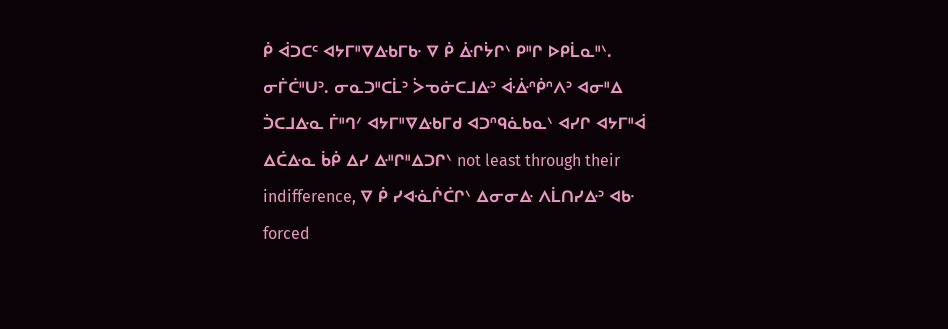ᑮ ᐋᑐᑕᒼ ᐊᔭᒥᐦᐁᐏᑲᒥᑿ ᐁ ᑮ ᐑᒋᔮᒋᐠ ᑭᐦᒋ ᐅᑭᒫᓇᐦᐠ. ᓂᒦᑖᐦᑌᐣ. ᓂᓇᑐᐦᑕᒫᐣ ᐴᓀᓃᑕᒧᐏᐣ ᐚᐑᐢᑮᐢᐱᐣ ᐊᓂᐦᐃ ᑑᑕᒧᐏᓇ ᒦᐦᒉᐟ ᐊᔭᒥᐦᐁᐏᑲᒥᑯ ᐊᑐᐢᑫᓈᑲᓇᐠ ᐊᓯᒋ ᐊᔭᒥᐦᐋ ᐃᑖᐏᓇ ᑳᑮ ᐃᓯ ᐏᐦᒋᐦᐃᑐᒋᐠ not least through their indifference, ᐁ ᑮ ᓯᐘᓈᒌᑖᒋᐠ ᐃᓂᓂᐏ ᐱᒫᑎᓯᐏᐣ ᐊᑿ forced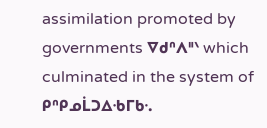assimilation promoted by governments ᐁᑯᐢᐱᐦᐠ which culminated in the system of ᑭᐢᑭᓄᒫᑐᐏᑲᒥᑿ.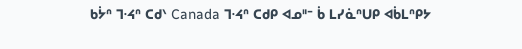ᑲᔮᐢ ᒭᔦᐢ ᑕᑯᐠ Canada ᒭᔦᐢ ᑕᑯᑭ ᐊᓄᐦᐨ ᑳ ᒪᓯᓈᐢᑌᑭ ᐊᑳᒪᐢᑭᔭ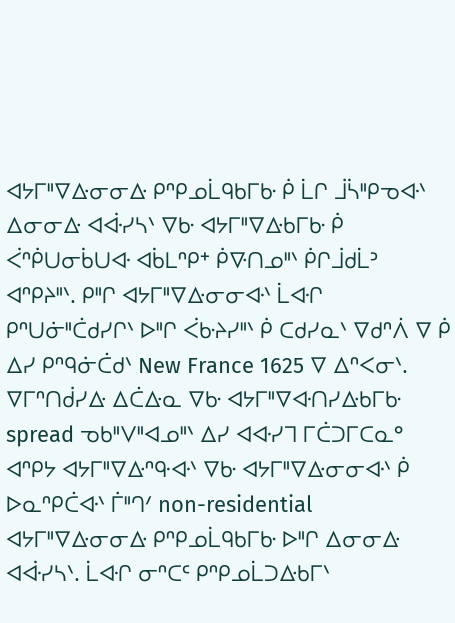ᐊᔭᒥᐦᐁᐏᓂᓂᐏ ᑭᐢᑭᓄᒫᑫᑲᒥᑿ ᑮ ᒫᒋ ᒨᓵᐦᑭᓀᐘᐠ ᐃᓂᓂᐏ ᐊᐚᓯᓴᐠ ᐁᑿ ᐊᔭᒥᐦᐁᐏᑲᒥᑿ ᑮ ᐹᐢᑮᑌᓂᑳᑌᐘ ᐊᑳᒪᐢᑭᐩ ᑮᐍᑎᓄᐦᐠ ᑮᒋᒨᑯᒫᐣ ᐊᐢᑭᔨᐦᐠ. ᑭᐦᒋ ᐊᔭᒥᐦᐁᐏᓂᓂᐘᐠ ᒫᐘᒋ ᑭᐢᑌᓃᐦᑖᑯᓯᒋᐠ ᐅᐦᒋ ᐹᑿᔨᓯᐦᐠ ᑮ ᑕᑯᓯᓇᐠ ᐁᑯᐢᐲ ᐁ ᑮ ᐃᓯ ᑭᐢᑫᓃᑖᑯᐠ New France 1625 ᐁ ᐃᐢᐸᓂᐠ. ᐁᒥᐢᑎᑰᓯᐏ ᐃᑖᐏᓇ ᐁᑿ ᐊᔭᒥᐦᐁᐘᑎᓯᐏᑲᒥᑿ spread ᓀᑲᐦᐯᐦᐊᓄᐦᐠ ᐃᓯ ᐊᐘᓯᒣ ᒥᑖᑐᒥᑕᓇᐤ ᐊᐢᑭᔭ ᐊᔭᒥᐦᐁᐏᐢᑵᐘᐠ ᐁᑿ ᐊᔭᒥᐦᐁᐏᓂᓂᐘᐠ ᑮ ᐅᓇᐢᑭᑖᐘᐠ ᒦᐦᒉᐟ non-residential ᐊᔭᒥᐦᐁᐏᓂᓂᐏ ᑭᐢᑭᓄᒫᑫᑲᒥᑿ ᐅᐦᒋ ᐃᓂᓂᐏ ᐊᐚᓯᓴᐠ. ᒫᐘᒋ ᓂᐢᑕᒼ ᑭᐢᑭᓄᒫᑐᐏᑲᒥᐠ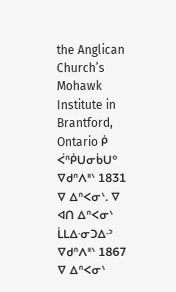the Anglican Church’s Mohawk Institute in Brantford, Ontario ᑮ ᐹᐢᑮᑌᓂᑳᑌᐤ ᐁᑯᐢᐱᐦᐠ 1831 ᐁ ᐃᐢᐸᓂᐠ. ᐁ ᐊᑎ ᐃᐢᐸᓂᐠ ᒫᒪᐏᓂᑐᐏᐣ ᐁᑯᐢᐱᐦᐠ 1867 ᐁ ᐃᐢᐸᓂᐠ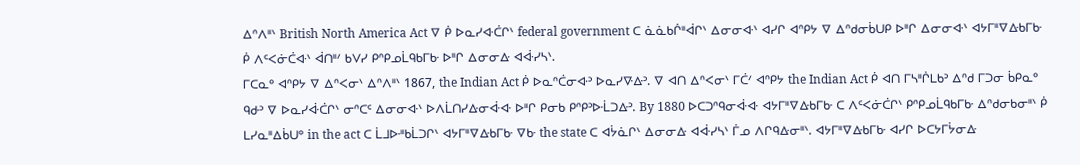ᐃᐢᐱᐦᐠ British North America Act ᐁ ᑮ ᐅᓇᓯᐘᑖᒋᐠ federal government ᑕ ᓈᓈᑲᒌᐦᐋᒋᐠ ᐃᓂᓂᐘᐠ ᐊᓯᒋ ᐊᐢᑭᔭ ᐁ ᐃᐢᑯᓂᑳᑌᑭ ᐅᐦᒋ ᐃᓂᓂᐘᐠ ᐊᔭᒥᐦᐁᐏᑲᒥᑿ ᑮ ᐱᒼᐸᓃᑖᐘᐠ ᐋᑎᐦᐟ ᑲᐯᓯ ᑭᐢᑭᓄᒫᑫᑲᒥᑿ ᐅᐦᒋ ᐃᓂᓂᐏ ᐊᐚᓯᓴᐠ.
ᒥᑕᓇᐤ ᐊᐢᑭᔭ ᐁ ᐃᐢᐸᓂᐠ ᐃᐢᐱᐦᐠ 1867, the Indian Act ᑮ ᐅᓇᐢᑖᓂᐘᐣ ᐅᓇᓯᐍᐏᐣ. ᐁ ᐊᑎ ᐃᐢᐸᓂᐠ ᒥᑖᐟ ᐊᐢᑭᔭ the Indian Act ᑮ ᐊᑎ ᒥᓴᐦᒌᒪᑲᐣ ᐃᐢᑯ ᒥᑐᓂ ᑳᑭᓇᐤ ᑫᑻᐣ ᐁ ᐅᓇᓯᐚᑖᒋᐠ ᓂᐢᑕᒼ ᐃᓂᓂᐘᐠ ᐅᐱᒫᑎᓯᐏᓂᐚᐘ ᐅᐦᒋ ᑭᓂᑲ ᑭᐢᑭᐣᐓᒫᑐᐏᐣ. By 1880 ᐅᑕᑐᐢᑫᓂᐚᐘ ᐊᔭᒥᐦᐁᐏᑲᒥᑿ ᑕ ᐱᒼᐸᓃᑖᒋᐠ ᑭᐢᑭᓄᒫᑫᑲᒥᑿ ᐃᐢᑯᓂᑲᓂᐦᐠ ᑮ ᒪᓯᓇᐦᐃᑳᑌᐤ in the act ᑕ ᒫᒧᐓᐦᑲᒫᑐᒋᐠ ᐊᔭᒥᐦᐁᐏᑲᒥᑿ ᐁᑿ the state ᑕ ᐊᔮᓈᒋᐠ ᐃᓂᓂᐏ ᐊᐚᓯᓴᐠ ᒦᓄ ᐱᒋᑫᐏᓂᐦᐠ. ᐊᔭᒥᐦᐁᐏᑲᒥᑿ ᐊᓯᒋ ᐅᑕᔭᒥᔮᓂᐏ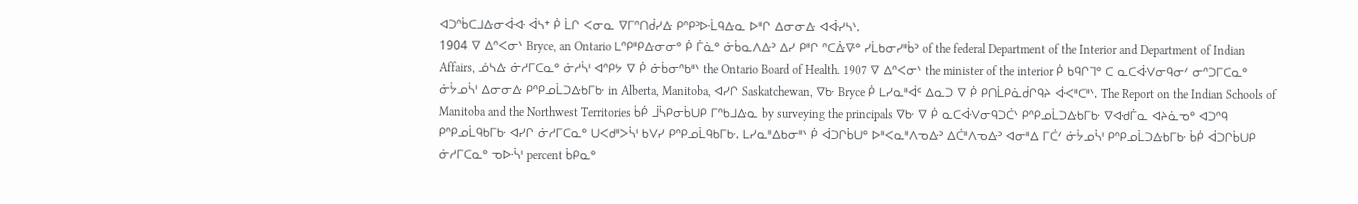ᐊᑐᐢᑳᑕᒧᐏᓂᐚᐘ ᐋᓴᐩ ᑮ ᒫᒋ ᐸᓂᓇ ᐁᒥᐢᑎᑰᓯᐏ ᑭᐢᑭᐣᐓᒫᑫᐏᓇ ᐅᐦᒋ ᐃᓂᓂᐏ ᐊᐚᓯᓴᐠ.
1904 ᐁ ᐃᐢᐸᓂᐠ Bryce, an Ontario ᒪᐢᑭᐦᑭᐏᓂᓂᐤ ᑮ ᒦᓈᐤ ᓃᑳᓇᐱᐏᐣ ᐃᓯ ᑭᐦᒋ ᐢᑕᐑᐍᐤ ᓯᒫᑲᓂᓯᐦᑳᐣ of the federal Department of the Interior and Department of Indian Affairs, ᓅᓴᐏ ᓃᓱᒥᑕᓇᐤ ᓃᓱᓵᑊ ᐊᐢᑭᔭ ᐁ ᑮ ᓃᑳᓂᐢᑲᐦᐠ the Ontario Board of Health. 1907 ᐁ ᐃᐢᐸᓂᐠ the minister of the interior ᑮ ᑲᑫᒋᒣᐤ ᑕ ᓇᑕᐚᐯᓂᑫᓂᐟ ᓂᐢᑐᒥᑕᓇᐤ ᓃᔮᓄᓵᑊ ᐃᓂᓂᐏ ᑭᐢᑭᓄᒫᑐᐏᑲᒥᑿ in Alberta, Manitoba, ᐊᓯᒋ Saskatchewan, ᐁᑿ Bryce ᑮ ᒪᓯᓇᐦᐋᒼ ᐃᓇᑐ ᐁ ᑮ ᑭᑎᒫᑭᓈᑰᒋᑫᔨ ᐚᐸᐦᑕᐦᐠ. The Report on the Indian Schools of Manitoba and the Northwest Territories ᑳᑮ ᒨᓵᑭᓂᑳᑌᑭ ᒥᐢᑲᒧᐏᓇ by surveying the principals ᐁᑿ ᐁ ᑮ ᓇᑕᐚᐯᓂᑫᑐᑖᐠ ᑭᐢᑭᓄᒫᑐᐏᑲᒥᑿ ᐁᐘᑯᒦᓇ ᐊᔨᓈᓀᐤ ᐊᑐᐢᑫ ᑭᐢᑭᓄᒫᑫᑲᒥᑿ ᐊᓯᒋ ᓃᓱᒥᑕᓇᐤ ᑌᐸᑯᐦᐳᓵᑊ ᑲᐯᓯ ᑭᐢᑭᓄᒫᑫᑲᒥᑿ. ᒪᓯᓇᐦᐃᑲᓂᐦᐠ ᑮ ᐋᑐᒋᑳᑌᐤ ᐅᐦᐸᓇᐦᐱᓀᐏᐣ ᐃᑖᐦᐱᓀᐏᐣ ᐊᓂᐦᐃ ᒥᑖᐟ ᓃᔮᓄᓵᑊ ᑭᐢᑭᓄᒫᑐᐏᑲᒥᑿ ᑳᑮ ᐋᑐᒋᑳᑌᑭ ᓃᓱᒥᑕᓇᐤ ᓀᐓᓵᑊ percent ᑳᑭᓇᐤ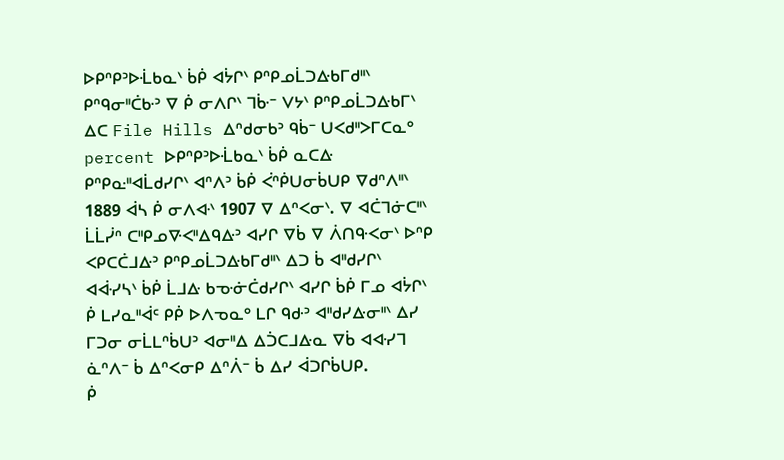ᐅᑭᐢᑭᐣᐓᒫᑲᓇᐠ ᑳᑮ ᐊᔮᒋᐠ ᑭᐢᑭᓄᒫᑐᐏᑲᒥᑯᐦᐠ ᑭᐢᑫᓂᐦᑖᑿᐣ ᐁ ᑮ ᓂᐱᒋᐠ ᒣᒁᐨ ᐯᔭᐠ ᑭᐢᑭᓄᒫᑐᐏᑲᒥᐠ ᐃᑕ File Hills ᐃᐢᑯᓂᑲᐣ ᑫᑳᐨ ᑌᐸᑯᐦᐳᒥᑕᓇᐤ percent ᐅᑭᐢᑭᐣᐓᒫᑲᓇᐠ ᑳᑮ ᓇᑕᐏ ᑭᐢᑭᓌᐦᐊᒫᑯᓯᒋᐠ ᐊᐢᐱᐣ ᑳᑮ ᐹᐢᑮᑌᓂᑳᑌᑭ ᐁᑯᐢᐱᐦᐠ 1889 ᐋᓴ ᑮ ᓂᐱᐘᐠ 1907 ᐁ ᐃᐢᐸᓂᐠ. ᐁ ᐊᑖᒣᓃᑕᐦᐠ ᒫᒫᓰᐢ ᑕᐦᑭᓄᐍᐸᐦᐃᑫᐏᐣ ᐊᓯᒋ ᐁᑳ ᐁ ᐲᑎᑵᐸᓂᐠ ᐅᐢᑭ ᐸᑭᑕᑖᒧᐏᐣ ᑭᐢᑭᓄᒫᑐᐏᑲᒥᑯᐦᐠ ᐃᑐ ᑳ ᐊᐦᑯᓯᒋᐠ ᐊᐚᓯᓴᐠ ᑳᑮ ᒫᒧᐏ ᑲᓊᓃᑖᑯᓯᒋᐠ ᐊᓯᒋ ᑳᑮ ᒥᓄ ᐊᔮᒋᐠ ᑮ ᒪᓯᓇᐦᐋᒼ ᑭᑮ ᐅᐱᓀᓇᐤ ᒪᒋ ᑫᑻᐣ ᐊᐦᑯᓯᐏᓂᐦᐠ ᐃᓯ ᒥᑐᓂ ᓂᒫᒪᐢᑳᑌᐣ ᐊᓂᐦᐃ ᐃᑑᑕᒧᐏᓇ ᐁᑳ ᐊᐘᓯᒣ ᓈᐢᐱᐨ ᑳ ᐃᐢᐸᓂᑭ ᐃᐢᐲᐨ ᑳ ᐃᓯ ᐋᑐᒋᑳᑌᑭ.
ᑮ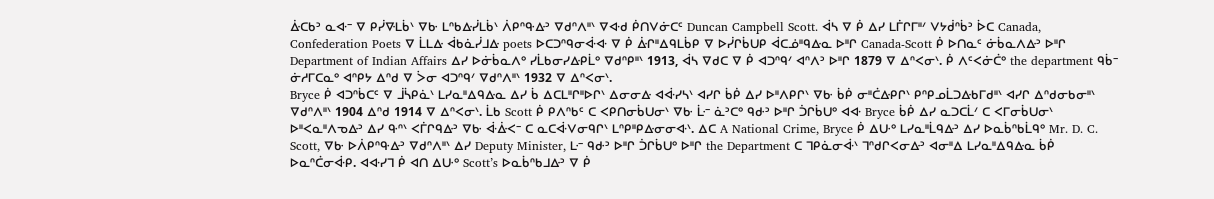ᐑᑕᑲᐣ ᓇᐘᐨ ᐁ ᑭᓰᐍᒪᑳᐠ ᐁᑿ ᒪᐢᑲᐏᓰᒪᑳᐠ ᐲᑭᐢᑵᐏᐣ ᐁᑯᐢᐱᐦᐠ ᐁᐘᑯ ᑮᑎᐯᓃᑕᒼ Duncan Campbell Scott. ᐋᓴ ᐁ ᑮ ᐃᓯ ᒪᒦᒋᒥᐦᐟ ᐯᔭᑰᐢᑳᐣ ᐆᑕ Canada, Confederation Poets ᐁ ᒫᒪᐏ ᐋᑲᓈᓰᒧᐏ poets ᐅᑕᑐᐢᑫᓂᐚᐘ ᐁ ᑮ ᐑᒋᐦᐃᑫᒪᑳᑭ ᐁ ᐅᓰᒋᑳᑌᑭ ᐋᑕᓅᐦᑫᐏᓇ ᐅᐦᒋ Canada-Scott ᑮ ᐅᑎᓇᒼ ᓃᑳᓇᐱᐏᐣ ᐅᐦᒋ Department of Indian Affairs ᐃᓯ ᐅᓃᑳᓇᐱᐤ ᓯᒫᑲᓂᓯᐏᑭᒫᐤ ᐁᑯᐢᑭᐦᐠ 1913, ᐋᓴ ᐁᑯᑕ ᐁ ᑮ ᐊᑐᐢᑫᐟ ᐊᐢᐱᐣ ᐅᐦᒋ 1879 ᐁ ᐃᐢᐸᓂᐠ. ᑮ ᐱᒼᐸᓃᑖᐤ the department ᑫᑳᐨ ᓃᓱᒥᑕᓇᐤ ᐊᐢᑭᔭ ᐃᐢᑯ ᐁ ᐴᓂ ᐊᑐᐢᑫᐟ ᐁᑯᐢᐱᐦᐠ 1932 ᐁ ᐃᐢᐸᓂᐠ.
Bryce ᑮ ᐊᑐᐢᑳᑕᒼ ᐁ ᒨᓵᑭᓈᐠ ᒪᓯᓇᐦᐃᑫᐏᓇ ᐃᓯ ᑳ ᐃᑕᒪᐦᒋᐦᐅᒋᐠ ᐃᓂᓂᐏ ᐊᐚᓯᓴᐠ ᐊᓯᒋ ᑳᑮ ᐃᓯ ᐅᐦᐱᑭᒋᐠ ᐁᑿ ᑳᑮ ᓂᐦᑖᐏᑭᒋᐠ ᑭᐢᑭᓄᒫᑐᐏᑲᒥᑯᐦᐠ ᐊᓯᒋ ᐃᐢᑯᓂᑲᓂᐦᐠ ᐁᑯᐢᐱᐦᐠ 1904 ᐃᐢᑯ 1914 ᐁ ᐃᐢᐸᓂᐠ. ᒫᑲ Scott ᑮ ᑭᐱᐢᑲᒼ ᑕ ᐸᑭᑎᓂᑳᑌᓂᐠ ᐁᑿ ᒹᐨ ᓈᐣᑕᐤ ᑫᑻᐣ ᐅᐦᒋ ᑑᒋᑳᑌᐤ ᐊᐘ Bryce ᑳᑮ ᐃᓯ ᓇᑐᑕᒫᐟ ᑕ ᐸᒥᓂᑳᑌᓂᐠ ᐅᐦᐸᓇᐦᐱᓀᐏᐣ ᐃᓯ ᑵᐢᐠ ᐸᒦᒋᑫᐏᐣ ᐁᑿ ᐚᐑᐸᐨ ᑕ ᓇᑕᐚᐯᓂᑫᒋᐠ ᒪᐢᑭᐦᑭᐏᓂᓂᐘᐠ. ᐃᑕ A National Crime, Bryce ᑮ ᐃᑘᐤ ᒪᓯᓇᐦᒫᑫᐏᐣ ᐃᓯ ᐅᓇᑳᐢᑲᒫᑫᐤ Mr. D. C. Scott, ᐁᑿ ᐅᐲᑭᐢᑵᐏᐣ ᐁᑯᐢᐱᐦᐠ ᐃᓯ Deputy Minister, ᒷᐨ ᑫᑻᐣ ᐅᐦᒋ ᑑᒋᑳᑌᐤ ᐅᐦᒋ the Department ᑕ ᒣᑭᓈᓂᐚᐠ ᒣᐢᑯᒋᐸᓂᐏᐣ ᐊᓂᐦᐃ ᒪᓯᓇᐦᐃᑫᐏᓇ ᑳᑮ ᐅᓇᐢᑖᓂᐚᑭ. ᐊᐘᓯᒣ ᑮ ᐊᑎ ᐃᑘᐤ Scott’s ᐅᓇᑳᐢᑲᒧᐏᐣ ᐁ ᑮ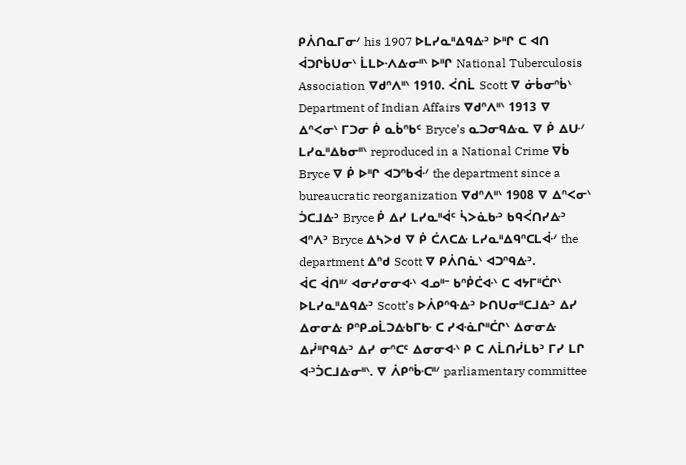ᑭᐲᑎᓇᒥᓂᐟ his 1907 ᐅᒪᓯᓇᐦᐃᑫᐏᐣ ᐅᐦᒋ ᑕ ᐊᑎ ᐋᑐᒋᑳᑌᓂᐠ ᒫᒪᐓᐱᐏᓂᐦᐠ ᐅᐦᒋ National Tuberculosis Association ᐁᑯᐢᐱᐦᐠ 1910. ᐹᑎᒫ Scott ᐁ ᓃᑳᓂᐢᑳᐠ Department of Indian Affairs ᐁᑯᐢᐱᐦᐠ 1913 ᐁ ᐃᐢᐸᓂᐠ ᒥᑐᓂ ᑮ ᓇᑳᐢᑲᒼ Bryce’s ᓇᑐᓂᑫᐏᓇ ᐁ ᑮ ᐃᑘᐟ ᒪᓯᓇᐦᐃᑲᓂᐦᐠ reproduced in a National Crime ᐁᑳ Bryce ᐁ ᑮ ᐅᐦᒋ ᐊᑐᐢᑲᐚᐟ the department since a bureaucratic reorganization ᐁᑯᐢᐱᐦᐠ 1908 ᐁ ᐃᐢᐸᓂᐠ ᑑᑕᒧᐏᐣ Bryce ᑮ ᐃᓯ ᒪᓯᓇᐦᐋᒼ ᓵᐳᓈᑿᐣ ᑲᑫᐹᑎᓯᐏᐣ ᐊᐢᐱᐣ Bryce ᐃᓴᐳᑯ ᐁ ᑮ ᑖᐱᑕᐏ ᒪᓯᓇᐦᐃᑫᐢᑕᒪᐚᐟ the department ᐃᐢᑯ Scott ᐁ ᑭᐲᑎᓈᐠ ᐊᑐᐢᑫᐏᐣ.
ᐋᑕ ᐋᑎᐦᐟ ᐊᓂᓯᓂᓂᐘᐠ ᐊᓄᐦᐨ ᑲᐢᑮᑖᐘᐠ ᑕ ᐊᔭᒥᐦᑖᒋᐠ ᐅᒪᓯᓇᐦᐃᑫᐏᐣ Scott’s ᐅᐲᑭᐢᑵᐏᐣ ᐅᑎᑌᓂᐦᑕᒧᐏᐣ ᐃᓯ ᐃᓂᓂᐏ ᑭᐢᑭᓄᒫᑐᐏᑲᒥᑿ ᑕ ᓯᐘᓈᒋᐦᑖᒋᐠ ᐃᓂᓂᐏ ᐃᓰᐦᒋᑫᐏᐣ ᐃᓯ ᓂᐢᑕᒼ ᐃᓂᓂᐘᐠ ᑭ ᑕ ᐱᒫᑎᓰᒪᑲᐣ ᒥᓯ ᒪᒋ ᐘᐣᑑᑕᒧᐏᓂᐦᐠ. ᐁ ᐲᑭᐢᒁᑕᐦᐟ parliamentary committee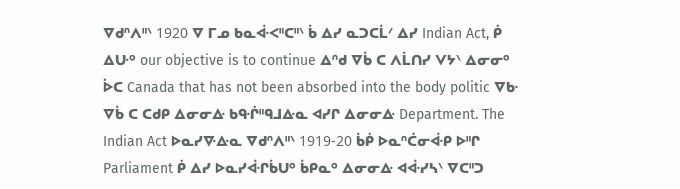ᐁᑯᐢᐱᐦᐠ 1920 ᐁ ᒥᓄ ᑲᓇᐚᐸᐦᑕᐦᐠ ᑳ ᐃᓯ ᓇᑐᑕᒫᐟ ᐃᓯ Indian Act, ᑮ ᐃᑘᐤ our objective is to continue ᐃᐢᑯ ᐁᑳ ᑕ ᐱᒫᑎᓯ ᐯᔭᐠ ᐃᓂᓂᐤ ᐆᑕ Canada that has not been absorbed into the body politic ᐁᑿ ᐁᑳ ᑕ ᑕᑯᑭ ᐃᓂᓂᐏ ᑲᑵᒌᐦᑫᒧᐏᓇ ᐊᓯᒋ ᐃᓂᓂᐏ Department. The Indian Act ᐅᓇᓯᐍᐏᓇ ᐁᑯᐢᐱᐦᐠ 1919-20 ᑳᑮ ᐅᓇᐢᑖᓂᐚᑭ ᐅᐦᒋ Parliament ᑮ ᐃᓯ ᐅᓇᓯᐚᒋᑳᑌᐤ ᑳᑭᓇᐤ ᐃᓂᓂᐏ ᐊᐚᓯᓴᐠ ᐁᑕᐦᑐ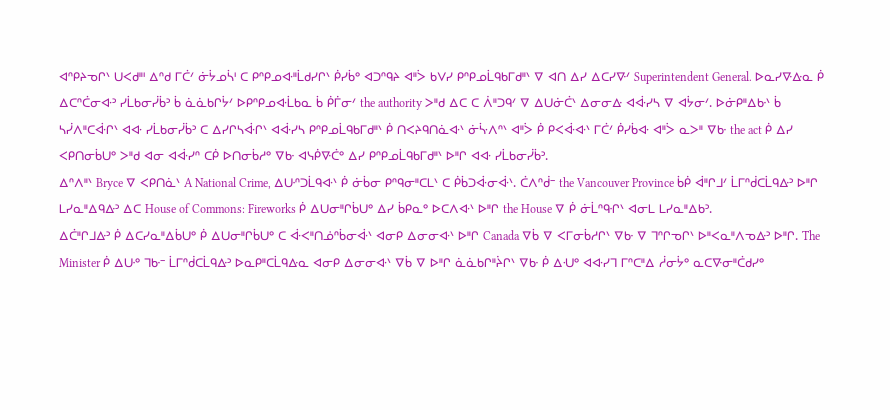ᐊᐢᑭᔨᓀᒋᐠ ᑌᐸᑯᐦᑊ ᐃᐢᑯ ᒥᑖᐟ ᓃᔮᓄᓵᑊ ᑕ ᑭᐢᑭᓄᐘᐦᒫᑯᓯᒋᐠ ᑮᓯᑳᐤ ᐊᑐᐢᑫᔨ ᐊᐦᐴ ᑲᐯᓯ ᑭᐢᑭᓄᒫᑫᑲᒥᑯᐦᐠ ᐁ ᐊᑎ ᐃᓯ ᐃᑕᓯᐍᐟ Superintendent General. ᐅᓇᓯᐍᐏᓇ ᑮ ᐃᑕᐢᑖᓂᐘᐣ ᓯᒫᑲᓂᓰᑳᐣ ᑳ ᓈᓈᑲᒋᔮᐟ ᐅᑭᐢᑭᓄᐘᒫᑲᓇ ᑳ ᑮᒦᓂᐟ the authority ᐳᐦᑯ ᐃᑕ ᑕ ᐲᐦᑐᑫᐟ ᐁ ᐃᑌᓃᑖᐠ ᐃᓂᓂᐏ ᐊᐚᓯᓴ ᐁ ᐊᔮᓂᐟ. ᐅᓃᑭᐦᐃᑿᐠ ᑳ ᓴᓰᐱᐦᑕᐚᒋᐠ ᐊᐘ ᓯᒫᑲᓂᓰᑳᐣ ᑕ ᐃᓯᒋᓴᐚᒋᐠ ᐊᐚᓯᓴ ᑭᐢᑭᓄᒫᑫᑲᒥᑯᐦᐠ ᑮ ᑎᐸᔨᑫᑎᓈᐘᐠ ᓃᔃᐱᐢᐠ ᐊᐦᐴ ᑮ ᑭᐸᐚᐘᐠ ᒥᑖᐟ ᑮᓯᑳᐘ ᐊᐦᐴ ᓇᐳᐦ ᐁᑿ the act ᑮ ᐃᓯ ᐸᑭᑎᓂᑳᑌᐤ ᐳᐦᑯ ᐊᓂ ᐊᐚᓯᐢ ᑕᑮ ᐅᑎᓂᑳᓱᐤ ᐁᑿ ᐊᓭᑮᐍᑖᐤ ᐃᓯ ᑭᐢᑭᓄᒫᑫᑲᒥᑯᐦᐠ ᐅᐦᒋ ᐊᐘ ᓯᒫᑲᓂᓰᑳᐣ.
ᐃᐢᐱᐦᐠ Bryce ᐁ ᐸᑭᑎᓈᐠ A National Crime, ᐃᑘᐢᑐᒫᑫᐘᐠ ᑮ ᓃᑳᓂ ᑭᐢᑫᓂᐦᑕᒪᐠ ᑕ ᑮᑳᑐᐚᓂᐚᐠ. ᑖᐱᐢᑰᐨ the Vancouver Province ᑳᑮ ᐋᐦᒋᒧᐟ ᒫᒥᐢᑰᑕᒫᑫᐏᐣ ᐅᐦᒋ ᒪᓯᓇᐦᐃᑫᐏᐣ ᐃᑕ House of Commons: Fireworks ᑮ ᐃᑌᓂᐦᒋᑳᑌᐤ ᐃᓯ ᑳᑭᓇᐤ ᐅᑕᐱᐘᐠ ᐅᐦᒋ the House ᐁ ᑮ ᓃᒫᐢᑵᒋᐠ ᐊᓂᒪ ᒪᓯᓇᐦᐃᑲᐣ.
ᐃᑖᐦᒋᒧᐏᐣ ᑮ ᐃᑕᓯᓇᐦᐃᑳᑌᐤ ᑮ ᐃᑌᓂᐦᒋᑳᑌᐤ ᑕ ᐚᐸᐦᑎᓅᐢᑳᓂᐚᐠ ᐊᓂᑭ ᐃᓂᓂᐘᐠ ᐅᐦᒋ Canada ᐁᑳ ᐁ ᐸᒥᓂᑳᓱᒋᐠ ᐁᑿ ᐁ ᒣᐢᒋᓀᒋᐠ ᐅᐦᐸᓇᐦᐱᓀᐏᐣ ᐅᐦᒋ. The Minister ᑮ ᐃᑘᐤ ᒣᑿᐨ ᒫᒥᐢᑰᑕᒫᑫᐏᐣ ᐅᓇᑭᐦᑕᒫᑫᐏᓇ ᐊᓂᑭ ᐃᓂᓂᐘᐠ ᐁᑳ ᐁ ᐅᐦᒋ ᓈᓈᑲᒋᐦᔩᒋᐠ ᐁᑿ ᑮ ᐃᑗᐤ ᐊᐘᓯᒣ ᒥᐢᑕᐦᐃ ᓲᓂᔮᐤ ᓇᑕᐍᓂᐦᑖᑯᓯᐤ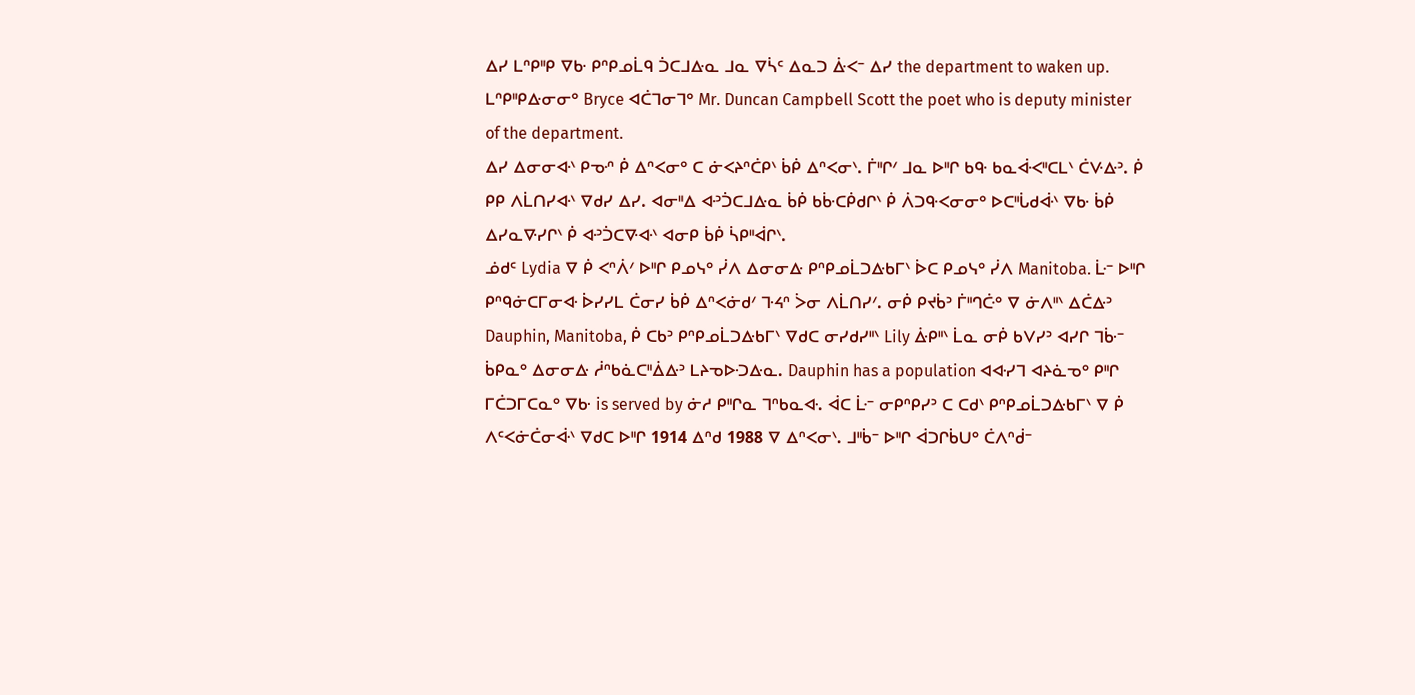ᐃᓯ ᒪᐢᑭᐦᑭ ᐁᑿ ᑭᐢᑭᓄᒫᑫ ᑑᑕᒧᐏᓇ ᒧᓇ ᐁᓵᒼ ᐃᓇᑐ ᐑᐸᐨ ᐃᓯ the department to waken up. ᒪᐢᑭᐦᑭᐏᓂᓂᐤ Bryce ᐊᑖᒣᓂᒣᐤ Mr. Duncan Campbell Scott the poet who is deputy minister of the department.
ᐃᓯ ᐃᓂᓂᐘᐠ ᑭᓊᐢ ᑮ ᐃᐢᐸᓂᐤ ᑕ ᓃᐸᔨᐢᑖᑭᐠ ᑳᑮ ᐃᐢᐸᓂᐠ. ᒦᐦᒋᐟ ᒧᓇ ᐅᐦᒋ ᑲᑵ ᑲᓇᐚᐸᐦᑕᒪᐠ ᑖᐻᐏᐣ. ᑮ ᑭᑭ ᐱᒫᑎᓯᐘᐠ ᐁᑯᓯ ᐃᓯ. ᐊᓂᐦᐃ ᐘᐣᑑᑕᒧᐏᓇ ᑳᑮ ᑲᒁᑕᑮᑯᒋᐠ ᑮ ᐲᑐᑵᐸᓂᓂᐤ ᐅᑕᐦᒑᑯᐚᐠ ᐁᑿ ᑳᑮ ᐃᓯᓇᐍᓯᒋᐠ ᑮ ᐘᐣᑑᑕᐍᐘᐠ ᐊᓂᑭ ᑳᑮ ᓵᑭᐦᐋᒋᐠ.
ᓅᑯᒼ Lydia ᐁ ᑮ ᐸᐢᐲᐟ ᐅᐦᒋ ᑭᓄᓭᐤ ᓰᐱ ᐃᓂᓂᐏ ᑭᐢᑭᓄᒫᑐᐏᑲᒥᐠ ᐆᑕ ᑭᓄᓭᐤ ᓰᐱ Manitoba. ᒹᐨ ᐅᐦᒋ ᑭᐢᑫᓃᑕᒥᓂᐘ ᐆᓯᓯᒪ ᑖᓂᓯ ᑳᑮ ᐃᐢᐸᓃᑯᐟ ᒭᔦᐢ ᐴᓂ ᐱᒫᑎᓯᐟ. ᓂᑮ ᑭᔪᑳᐣ ᒦᐦᒉᑤᐤ ᐁ ᓃᐱᐦᐠ ᐃᑖᐏᐣ Dauphin, Manitoba, ᑮ ᑕᑲᐣ ᑭᐢᑭᓄᒫᑐᐏᑲᒥᐠ ᐁᑯᑕ ᓂᓯᑯᓯᐦᐠ Lily ᐑᑭᐦᐠ ᒫᓇ ᓂᑮ ᑲᐯᓯᐣ ᐊᓯᒋ ᒣᒁᐨ ᑳᑭᓇᐤ ᐃᓂᓂᐏ ᓲᐢᑲᓈᑕᐦᐄᐏᐣ ᒪᔨᓀᐓᑐᐏᓇ. Dauphin has a population ᐊᐘᓯᒣ ᐊᔨᓈᓀᐤ ᑭᐦᒋ ᒥᑖᑐᒥᑕᓇᐤ ᐁᑿ is served by ᓃᓱ ᑭᐦᒋᓇ ᒣᐢᑲᓇᐘ. ᐋᑕ ᒹᐨ ᓂᑭᐢᑭᓯᐣ ᑕ ᑕᑯᐠ ᑭᐢᑭᓄᒫᑐᐏᑲᒥᐠ ᐁ ᑮ ᐱᒼᐸᓃᑖᓂᐚᐠ ᐁᑯᑕ ᐅᐦᒋ 1914 ᐃᐢᑯ 1988 ᐁ ᐃᐢᐸᓂᐠ. ᒧᐦᑳᐨ ᐅᐦᒋ ᐋᑐᒋᑳᑌᐤ ᑖᐱᐢᑰᐨ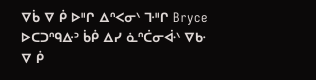ᐁᑳ ᐁ ᑮ ᐅᐦᒋ ᐃᐢᐸᓂᐠ ᒭᐦᒋ Bryce ᐅᑕᑐᐢᑫᐏᐣ ᑳᑮ ᐃᓯ ᓈᐢᑖᓂᐚᐠ ᐁᑿ ᐁ ᑮ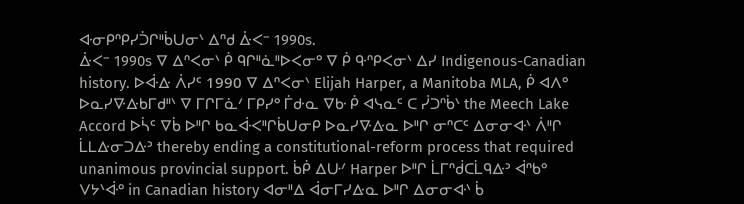ᐘᓂᑭᐢᑭᓯᑑᒋᐦᑳᑌᓂᐠ ᐃᐢᑯ ᐑᐸᐨ 1990s.
ᐑᐸᐨ 1990s ᐁ ᐃᐢᐸᓂᐠ ᑮ ᑫᒋᐦᓈᐦᐅᐸᓂᐤ ᐁ ᑮ ᑵᐢᑭᐸᓂᐠ ᐃᓯ Indigenous-Canadian history. ᐅᐚᐏ ᐲᓯᒼ 1990 ᐁ ᐃᐢᐸᓂᐠ Elijah Harper, a Manitoba MLA, ᑮ ᐊᐱᐤ ᐅᓇᓯᐍᐏᑲᒥᑯᐦᐠ ᐁ ᒥᒋᒥᓈᐟ ᒥᑭᓯᐤ ᒦᑻᓇ ᐁᑿ ᑮ ᐊᓭᓇᒼ ᑕ ᓰᑐᐢᑳᐠ the Meech Lake Accord ᐅᓵᒼ ᐁᑳ ᐅᐦᒋ ᑲᓇᐚᐸᐦᒋᑳᑌᓂᑭ ᐅᓇᓯᐍᐏᓇ ᐅᐦᒋ ᓂᐢᑕᒼ ᐃᓂᓂᐘᐠ ᐲᐦᒋ ᒫᒪᐏᓂᑐᐏᐣ thereby ending a constitutional-reform process that required unanimous provincial support. ᑳᑮ ᐃᑘᐟ Harper ᐅᐦᒋ ᒫᒥᐢᑰᑕᒫᑫᐏᐣ ᐋᐢᑲᐤ ᐯᔭᐠᐚᐤ in Canadian history ᐊᓂᐦᐃ ᐋᓂᒥᓯᐏᓇ ᐅᐦᒋ ᐃᓂᓂᐘᐠ ᑳ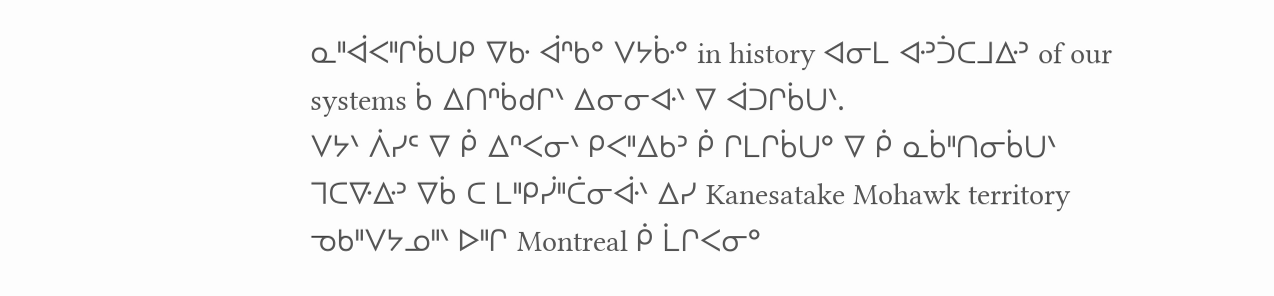ᓇᐦᐋᐸᐦᒋᑳᑌᑭ ᐁᑿ ᐋᐢᑲᐤ ᐯᔭᒁᐤ in history ᐊᓂᒪ ᐘᐣᑑᑕᒧᐏᐣ of our systems ᑳ ᐃᑎᐢᑳᑯᒋᐠ ᐃᓂᓂᐘᐠ ᐁ ᐋᑐᒋᑳᑌᐠ.
ᐯᔭᐠ ᐲᓯᒼ ᐁ ᑮ ᐃᐢᐸᓂᐠ ᑭᐸᐦᐃᑲᐣ ᑮ ᒋᒪᒋᑳᑌᐤ ᐁ ᑮ ᓇᑳᐦᑎᓂᑳᑌᐠ ᒣᑕᐍᐏᐣ ᐁᑳ ᑕ ᒪᐦᑭᓰᐦᑖᓂᐚᐠ ᐃᓯ Kanesatake Mohawk territory ᓀᑲᐦᐯᔭᓄᐦᐠ ᐅᐦᒋ Montreal ᑮ ᒫᒋᐸᓂᐤ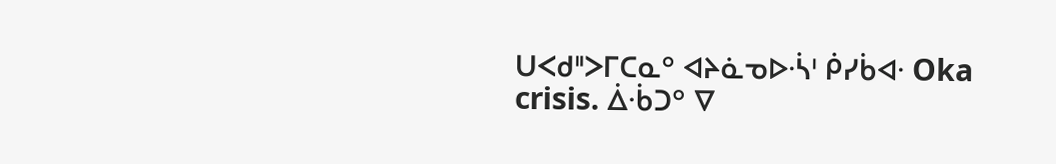ᑌᐸᑯᐦᐳᒥᑕᓇᐤ ᐊᔨᓈᓀᐓᓵᑊ ᑮᓯᑳᐘ Oka crisis. ᐑᑳᑐᐤ ᐁ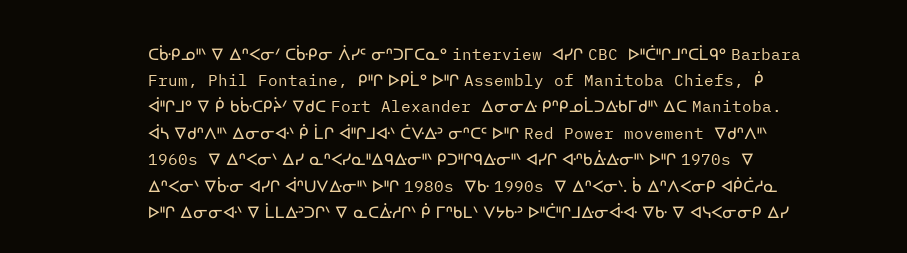ᑕᒁᑭᓄᐦᐠ ᐁ ᐃᐢᐸᓂᐟ ᑕᒁᑭᓂ ᐲᓯᒼ ᓂᐢᑐᒥᑕᓇᐤ interview ᐊᓯᒋ CBC ᐅᐦᑖᐦᒋᒧᐢᑕᒫᑫᐤ Barbara Frum, Phil Fontaine, ᑭᐦᒋ ᐅᑭᒫᐤ ᐅᐦᒋ Assembly of Manitoba Chiefs, ᑮ ᐋᐦᒋᒧᐤ ᐁ ᑮ ᑲᒁᑕᑭᔩᐟ ᐁᑯᑕ Fort Alexander ᐃᓂᓂᐏ ᑭᐢᑭᓄᒫᑐᐏᑲᒥᑯᐦᐠ ᐃᑕ Manitoba.
ᐋᓴ ᐁᑯᐢᐱᐦᐠ ᐃᓂᓂᐘᐠ ᑮ ᒫᒋ ᐋᐦᒋᒧᐘᐠ ᑖᐻᐏᐣ ᓂᐢᑕᒼ ᐅᐦᒋ Red Power movement ᐁᑯᐢᐱᐦᐠ 1960s ᐁ ᐃᐢᐸᓂᐠ ᐃᓯ ᓇᐢᐸᓯᓇᐦᐃᑫᐏᓂᐦᐠ ᑭᑐᐦᒋᑫᐏᓂᐦᐠ ᐊᓯᒋ ᐘᐢᑲᐑᐏᓂᐦᐠ ᐅᐦᒋ 1970s ᐁ ᐃᐢᐸᓂᐠ ᐁᒁᓂ ᐊᓯᒋ ᐋᐢᑌᐯᐏᓂᐦᐠ ᐅᐦᒋ 1980s ᐁᑿ 1990s ᐁ ᐃᐢᐸᓂᐠ. ᑳ ᐃᐢᐱᐸᓂᑭ ᐊᑮᑖᓱᓇ ᐅᐦᒋ ᐃᓂᓂᐘᐠ ᐁ ᒫᒪᐏᐣᑐᒋᐠ ᐁ ᓇᑕᐑᓱᒋᐠ ᑮ ᒥᐢᑲᒪᐠ ᐯᔭᑿᐣ ᐅᐦᑖᐦᒋᒧᐏᓂᐚᐘ ᐁᑿ ᐁ ᐊᓭᐸᓂᓂᑭ ᐃᓯ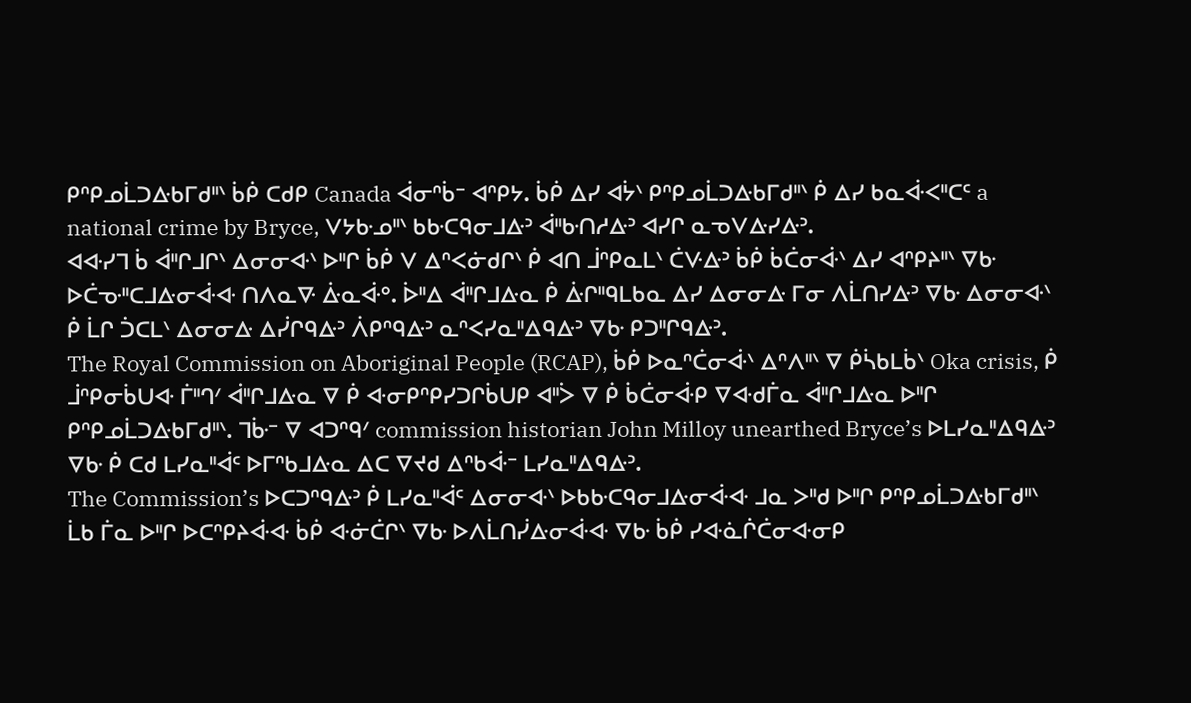ᑭᐢᑭᓄᒫᑐᐏᑲᒥᑯᐦᐠ ᑳᑮ ᑕᑯᑭ Canada ᐋᓂᐢᑳᐨ ᐊᐢᑭᔭ. ᑳᑮ ᐃᓯ ᐊᔮᐠ ᑭᐢᑭᓄᒫᑐᐏᑲᒥᑯᐦᐠ ᑮ ᐃᓯ ᑲᓇᐚᐸᐦᑕᒼ a national crime by Bryce, ᐯᔭᑿᓄᐦᐠ ᑲᑿᑕᑫᓂᒧᐏᐣ ᐋᐦᑿᑎᓱᐏᐣ ᐊᓯᒋ ᓇᓀᐯᐏᓯᐏᐣ.
ᐊᐘᓯᒣ ᑳ ᐋᐦᒋᒧᒋᐠ ᐃᓂᓂᐘᐠ ᐅᐦᒋ ᑳᑮ ᐯ ᐃᐢᐸᓃᑯᒋᐠ ᑮ ᐊᑎ ᒨᐢᑭᓇᒪᐠ ᑖᐻᐏᐣ ᑳᑮ ᑳᑖᓂᐚᐠ ᐃᓯ ᐊᐢᑭᔨᐦᐠ ᐁᑿ ᐅᑖᓊᐦᑕᒧᐏᓂᐚᐘ ᑎᐱᓇᐍ ᐑᓇᐚᐤ. ᐆᐦᐃ ᐋᐦᒋᒧᐏᓇ ᑮ ᐑᒋᐦᑫᒪᑲᓇ ᐃᓯ ᐃᓂᓂᐏ ᒥᓂ ᐱᒫᑎᓯᐏᐣ ᐁᑿ ᐃᓂᓂᐘᐠ ᑮ ᒫᒋ ᑑᑕᒪᐠ ᐃᓂᓂᐏ ᐃᓰᒋᑫᐏᐣ ᐲᑭᐢᑫᐏᐣ ᓇᐢᐸᓯᓇᐦᐃᑫᐏᐣ ᐁᑿ ᑭᑐᐦᒋᑫᐏᐣ.
The Royal Commission on Aboriginal People (RCAP), ᑳᑮ ᐅᓇᐢᑖᓂᐚᐠ ᐃᐢᐱᐦᐠ ᐁ ᑮᓵᑲᒪᑳᐠ Oka crisis, ᑮ ᒨᐢᑭᓂᑳᑌᐘ ᒦᐦᒉᐟ ᐋᐦᒋᒧᐏᓇ ᐁ ᑮ ᐘᓂᑭᐢᑭᓯᑐᒋᑳᑌᑭ ᐊᐦᐴ ᐁ ᑮ ᑳᑖᓂᐚᑭ ᐁᐘᑯᒦᓇ ᐋᐦᒋᒧᐏᓇ ᐅᐦᒋ ᑭᐢᑭᓄᒫᑐᐏᑲᒥᑯᐦᐠ. ᒣᒁᐨ ᐁ ᐊᑐᐢᑫᐟ commission historian John Milloy unearthed Bryce’s ᐅᒪᓯᓇᐦᐃᑫᐏᐣ ᐁᑿ ᑮ ᑕᑯ ᒪᓯᓇᐦᐋᒼ ᐅᒥᐢᑲᒧᐏᓇ ᐃᑕ ᐁᔪᑯ ᐃᐢᑲᐚᐨ ᒪᓯᓇᐦᐃᑫᐏᐣ.
The Commission’s ᐅᑕᑐᐢᑫᐏᐣ ᑮ ᒪᓯᓇᐦᐋᒼ ᐃᓂᓂᐘᐠ ᐅᑲᑿᑕᑫᓂᒧᐏᓂᐚᐘ ᒧᓇ ᐳᐦᑯ ᐅᐦᒋ ᑭᐢᑭᓄᒫᑐᐏᑲᒥᑯᐦᐠ ᒫᑲ ᒦᓇ ᐅᐦᒋ ᐅᑕᐢᑭᔨᐚᐘ ᑳᑮ ᐘᓃᑖᒋᐠ ᐁᑿ ᐅᐱᒫᑎᓰᐏᓂᐚᐘ ᐁᑿ ᑳᑮ ᓯᐘᓈᒌᑖᓂᐘᓂᑭ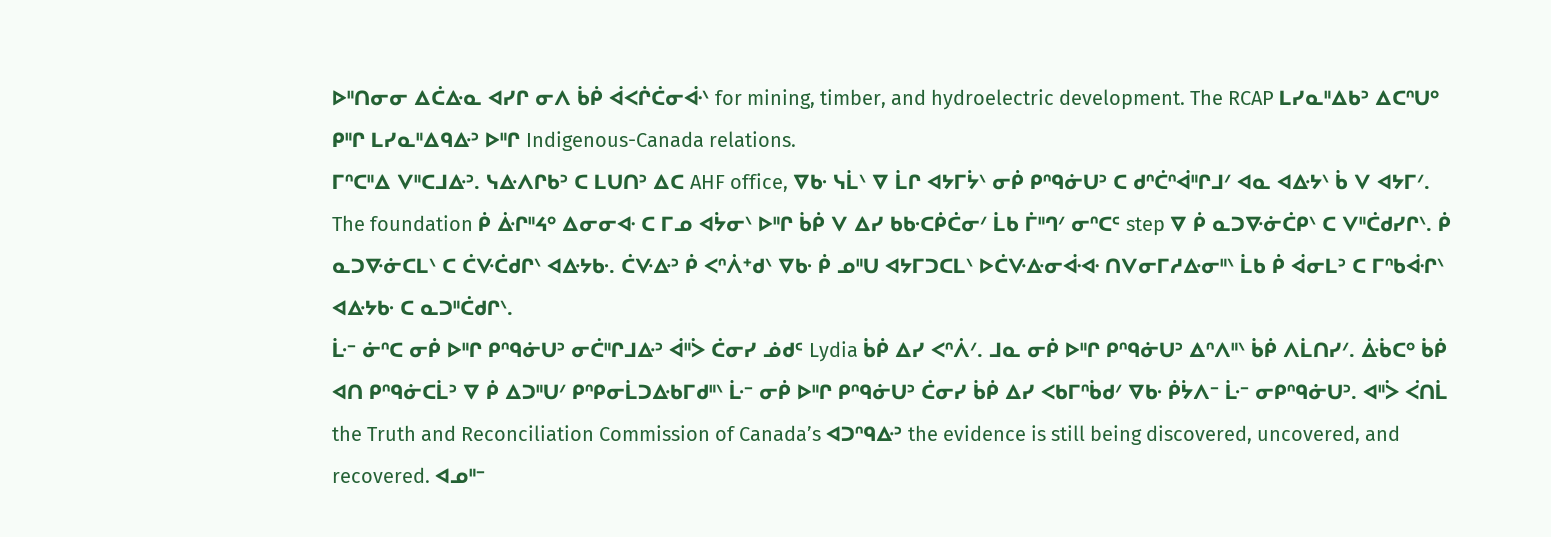ᐅᐦᑎᓂᓂ ᐃᑖᐏᓇ ᐊᓯᒋ ᓂᐱ ᑳᑮ ᐋᐸᒌᑖᓂᐚᐠ for mining, timber, and hydroelectric development. The RCAP ᒪᓯᓇᐦᐃᑲᐣ ᐃᑕᐢᑌᐤ ᑭᐦᒋ ᒪᓯᓇᐦᐃᑫᐏᐣ ᐅᐦᒋ Indigenous-Canada relations.
ᒥᐢᑕᐦᐃ ᐯᐦᑕᒧᐏᐣ. ᓭᐏᐱᒋᑲᐣ ᑕ ᒪᑌᑎᐣ ᐃᑕ AHF office, ᐁᑿ ᓭᒫᐠ ᐁ ᒫᒋ ᐊᔭᒥᔮᐠ ᓂᑮ ᑭᐢᑫᓃᑌᐣ ᑕ ᑯᐢᑖᐢᐋᐦᒋᒧᐟ ᐊᓇ ᐊᐏᔭᐠ ᑳ ᐯ ᐊᔭᒥᐟ. The foundation ᑮ ᐑᒋᐦᔦᐤ ᐃᓂᓂᐘ ᑕ ᒥᓄ ᐊᔮᓂᐠ ᐅᐦᒋ ᑳᑮ ᐯ ᐃᓯ ᑲᑿᑕᑮᑖᓂᐟ ᒫᑲ ᒦᐦᒉᐟ ᓂᐢᑕᒼ step ᐁ ᑮ ᓇᑐᐍᓃᑖᑭᐠ ᑕ ᐯᐦᑖᑯᓯᒋᐠ. ᑮ ᓇᑐᐍᓃᑕᒪᐠ ᑕ ᑖᐻᑖᑯᒋᐠ ᐊᐏᔭᑿ. ᑖᐻᐏᐣ ᑮ ᐸᐢᐲᐩᑯᐠ ᐁᑿ ᑮ ᓄᐦᑌ ᐊᔭᒥᑐᑕᒪᐠ ᐅᑖᐻᐏᓂᐚᐘ ᑎᐯᓂᒥᓱᐏᓂᐦᐠ ᒫᑲ ᑮ ᐋᓂᒪᐣ ᑕ ᒥᐢᑲᐚᒋᐠ ᐊᐏᔭᑿ ᑕ ᓇᑐᐦᑖᑯᒋᐠ.
ᒹᐨ ᓃᐢᑕ ᓂᑮ ᐅᐦᒋ ᑭᐢᑫᓃᑌᐣ ᓂᑖᐦᒋᒧᐏᐣ ᐋᐦᐴ ᑖᓂᓯ ᓅᑯᒼ Lydia ᑳᑮ ᐃᓯ ᐸᐢᐲᐟ. ᒧᓇ ᓂᑮ ᐅᐦᒋ ᑭᐢᑫᓃᑌᐣ ᐃᐢᐱᐦᐠ ᑳᑮ ᐱᒫᑎᓯᐟ. ᐑᑳᑕᐤ ᑳᑮ ᐊᑎ ᑭᐢᑫᓃᑕᒫᐣ ᐁ ᑮ ᐃᑐᐦᑌᐟ ᑭᐢᑭᓂᒫᑐᐏᑲᒥᑯᐦᐠ ᒹᐨ ᓂᑮ ᐅᐦᒋ ᑭᐢᑫᓃᑌᐣ ᑖᓂᓯ ᑳᑮ ᐃᓯ ᐸᑲᒥᐢᑳᑯᐟ ᐁᑿ ᑮᔮᐱᐨ ᒹᐨ ᓂᑭᐢᑫᓃᑌᐣ. ᐊᐦᐴ ᐹᑎᒫ the Truth and Reconciliation Commission of Canada’s ᐊᑐᐢᑫᐏᐣ the evidence is still being discovered, uncovered, and recovered. ᐊᓄᐦᐨ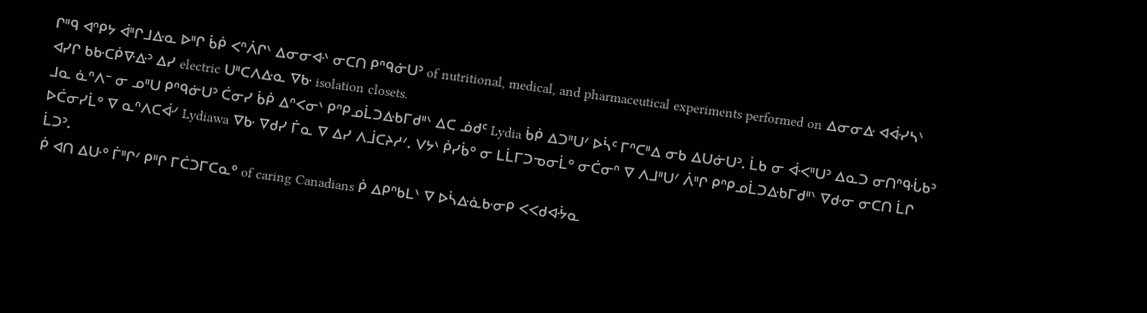ᒋᐦᑫ ᐊᐢᑭᔭ ᐋᐦᒋᒧᐏᓇ ᐅᐦᒋ ᑳᑮ ᐸᐢᐲᒋᐠ ᐃᓂᓂᐘᐠ ᓂᑕᑎ ᑭᐢᑫᓃᑌᐣ of nutritional, medical, and pharmaceutical experiments performed on ᐃᓂᓂᐏ ᐊᐚᓯᓴᐠ ᐊᓯᒋ ᑲᑿᑕᑮᐍᐏᐣ ᐃᓯ electric ᑌᐦᑕᐱᐏᓇ ᐁᑿ isolation closets.
ᒧᓇ ᓈᐢᐱᐨ ᓂ ᓄᐦᑌ ᑭᐢᑫᓃᑌᐣ ᑖᓂᓯ ᑳᑮ ᐃᐢᐸᓂᐠ ᑭᐢᑭᓄᒫᑐᐏᑲᒥᑯᐦᐠ ᐃᑕ ᓅᑯᒼ Lydia ᑳᑮ ᐃᑐᐦᑌᐟ ᐅᓵᒼ ᒥᐢᑕᐦᐃ ᓂᑲ ᐃᑌᓃᑌᐣ. ᒫᑲ ᓂ ᐚᐸᐦᑌᐣ ᐃᓇᑐ ᓂᑎᐢᑵᒑᑲᐣ ᐅᑖᓂᓯᒫᐤ ᐁ ᓇᐢᐱᑕᐚᐟ Lydiawa ᐁᑿ ᐁᑯᓯ ᒦᓇ ᐁ ᐃᓯ ᐱᒨᑕᔨᓱᐟ. ᐯᔭᐠ ᑮᓯᑳᐤ ᓂ ᒪᒫᒥᑐᓀᓂᒫᐤ ᓂᑖᓂᐢ ᐁ ᐱᒧᐦᑌᐟ ᐲᐦᒋ ᑭᐢᑭᓄᒫᑐᐏᑲᒥᑯᐦᐠ ᐁᑻᓂ ᓂᑕᑎ ᒫᒋ ᒫᑐᐣ.
ᑮ ᐊᑎ ᐃᑘᐤ ᒦᐦᒋᐟ ᑭᐦᒋ ᒥᑖᑐᒥᑕᓇᐤ of caring Canadians ᑮ ᐃᑭᐢᑲᒪᐠ ᐁ ᐅᓵᐏᓈᑿᓂᑭ ᐸᐸᑯᐘᔮᓇ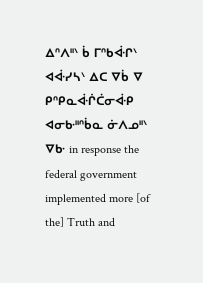ᐃᐢᐱᐦᐠ ᑳ ᒥᐢᑲᐚᒋᐠ ᐊᐚᓯᓴᐠ ᐃᑕ ᐁᑳ ᐁ ᑭᐢᑭᓇᐚᒌᑖᓂᐚᑭ ᐊᓂᑿᐦᐢᑳᓇ ᓃᐱᓄᐦᐠ ᐁᑿ in response the federal government implemented more [of the] Truth and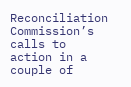Reconciliation Commission’s calls to action in a couple of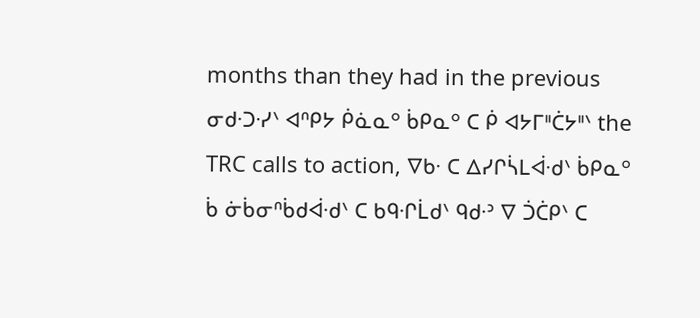months than they had in the previous ᓂᑻᑞᓯᐠ ᐊᐢᑭᔭ ᑮᓈᓇᐤ ᑳᑭᓇᐤ ᑕ ᑮ ᐊᔭᒥᐦᑖᔭᐦᐠ the TRC calls to action, ᐁᑿ ᑕ ᐃᓯᒋᓵᒪᐚᑯᐠ ᑳᑭᓇᐤ ᑳ ᓃᑳᓂᐢᑳᑯᐚᑯᐠ ᑕ ᑲᑵᒋᒫᑯᐠ ᑫᑻᐣ ᐁ ᑑᑖᑭᐠ ᑕ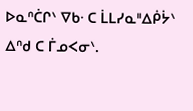ᐅᓇᐢᑖᒋᐠ ᐁᑿ ᑕ ᒫᒪᓯᓇᐦᐃᑮᔮᐠ ᐃᐢᑯ ᑕ ᒦᓄᐸᓂᐠ.